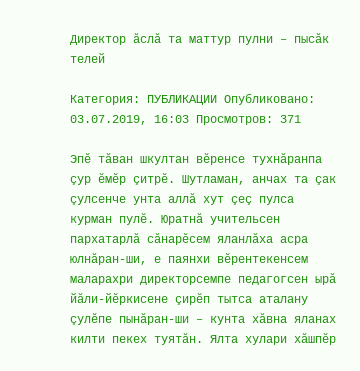Директор ăслă та маттур пулни – пысăк телей

Категория: ПУБЛИКАЦИИ Опубликовано: 03.07.2019, 16:03 Просмотров: 371

Эпĕ тăван шкултан вĕренсе тухнăранпа çур ĕмĕр çитрĕ. Шутламан, анчах та çак çулсенче унта аллă хут çеç пулса курман пулĕ. Юратнă учительсен пархатарлă сăнарĕсем яланлăха асра юлнăран-ши, е паянхи вĕрентекенсем маларахри директорсемпе педагогсен ырă йăли-йĕркисене çирĕп тытса аталану çулĕпе пынăран-ши – кунта хăвна яланах килти пекех туятăн. Ялта хулари хăшпĕр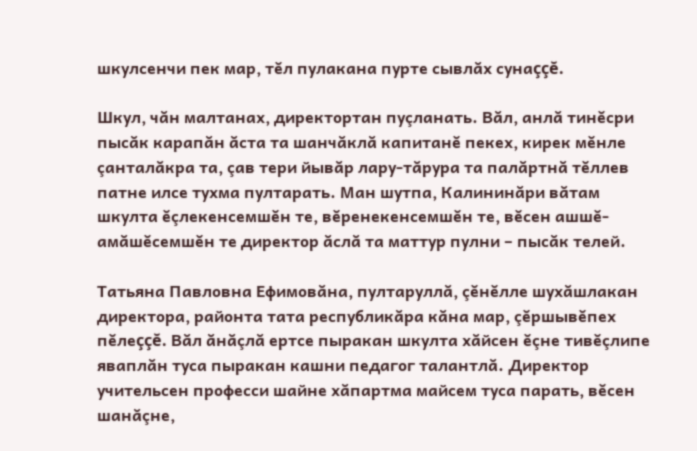шкулсенчи пек мар, тĕл пулакана пурте сывлăх сунаççĕ.

Шкул, чăн малтанах, директортан пуçланать. Вăл, анлă тинĕсри пысăк карапăн ăста та шанчăклă капитанĕ пекех, кирек мĕнле çанталăкра та, çав тери йывăр лару-тăрура та палăртнă тĕллев патне илсе тухма пултарать. Ман шутпа, Калининăри вăтам шкулта ĕçлекенсемшĕн те, вĕренекенсемшĕн те, вĕсен ашшĕ-амăшĕсемшĕн те директор ăслă та маттур пулни – пысăк телей.

Татьяна Павловна Ефимовăна, пултаруллă, çĕнĕлле шухăшлакан директора, районта тата республикăра кăна мар, çĕршывĕпех пĕлеççĕ. Вăл ăнăçлă ертсе пыракан шкулта хăйсен ĕçне тивĕçлипе яваплăн туса пыракан кашни педагог талантлă. Директор учительсен професси шайне хăпартма майсем туса парать, вĕсен шанăçне,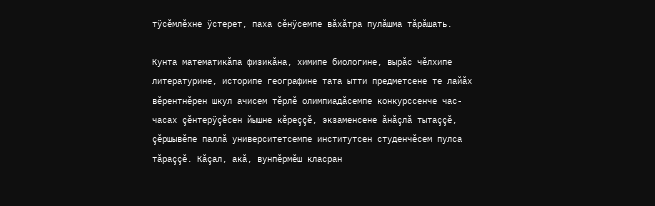тÿсĕмлĕхне ÿстерет, паха сĕнÿсемпе вăхăтра пулăшма тăрăшать.

Кунта математикăпа физикăна, химипе биологине, вырăс чĕлхипе литературине, историпе географине тата ытти предметсене те лайăх вĕрентнĕрен шкул ачисем тĕрлĕ олимпиадăсемпе конкурссенче час-часах çĕнтерÿçĕсен йышне кĕреççĕ, экзаменсене ăнăçлă тытаççĕ, çĕршывĕпе паллă университетсемпе институтсен студенчĕсем пулса тăраççĕ. Кăçал, акă, вунпĕрмĕш класран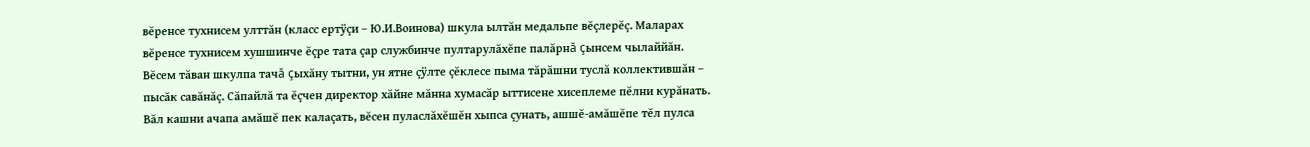вĕренсе тухнисем улттăн (класс ертÿçи – Ю.И.Воинова) шкула ылтăн медальпе вĕçлерĕç. Маларах вĕренсе тухнисем хушшинче ĕçре тата çар службинче пултарулăхĕпе палăрнă çынсем чылаййăн. Вĕсем тăван шкулпа тачă çыхăну тытни, ун ятне çÿлте çĕклесе пыма тăрăшни туслă коллектившăн – пысăк савăнăç. Сăпайлă та ĕçчен директор хăйне мăнна хумасăр ыттисене хисеплеме пĕлни курăнать. Вăл кашни ачапа амăшĕ пек калаçать, вĕсен пуласлăхĕшĕн хыпса çунать, ашшĕ-амăшĕпе тĕл пулса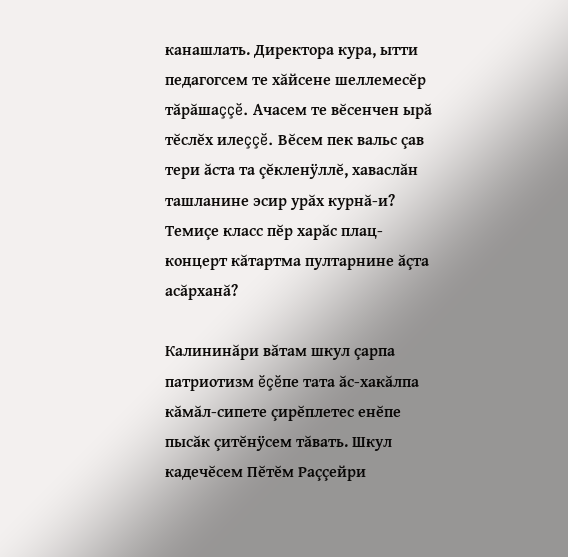канашлать. Директора кура, ытти педагогсем те хăйсене шеллемесĕр тăрăшаççĕ. Ачасем те вĕсенчен ырă тĕслĕх илеççĕ. Вĕсем пек вальс çав тери ăста та çĕкленÿллĕ, хаваслăн ташланине эсир урăх курнă-и? Темиçе класс пĕр харăс плац-концерт кăтартма пултарнине ăçта асăрханă?

Калининăри вăтам шкул çарпа патриотизм ĕçĕпе тата ăс-хакăлпа кăмăл-сипете çирĕплетес енĕпе пысăк çитĕнÿсем тăвать. Шкул кадечĕсем Пĕтĕм Раççейри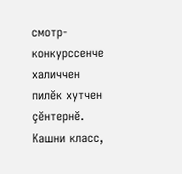смотр-конкурссенче халиччен пилĕк хутчен çĕнтернĕ. Кашни класс,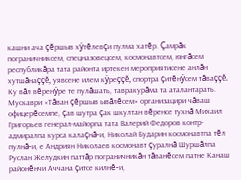кашни ача çĕршыв хÿтĕлевçи пулма хатĕр. Çамрăк пограничниксем, спецназовецсем, космонавтсем, юнгăсем республикăра тата районта иртекен мероприятисене анлăн хутшăнаççĕ, уявсене илем кÿреççĕ, спортра çитĕнÿсем тăваççĕ. Ку вăл вĕренÿре те пулăшать, тавракурăма та аталантарать. Мускаври «Тăван çĕршыв ывăлĕсем» организацири чăваш офицерĕсемпе, çав шутра çак шкултан вĕренсе тухнă Михаил Григорьев генерал-майорпа тата Валерий Федоров контр-адмиралпа курса калаçнă-и, Николай Бударин космонавтпа тĕл пулнă-и, е Андриян Николаев космонавт çуралнă Шуршăлпа Руслан Желудкин паттăр пограничникăн тăванĕсем патне Канаш районĕнчи Аччана çитсе килнĕ-и,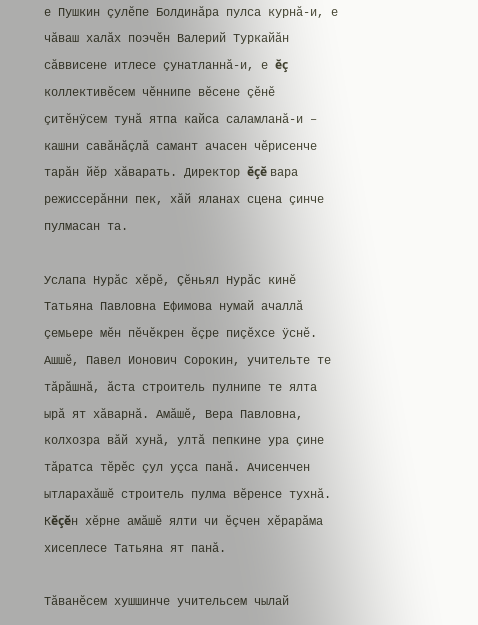е Пушкин çулĕпе Болдинăра пулса курнă-и, е чăваш халăх поэчĕн Валерий Туркайăн сăввисене итлесе çунатланнă-и, е ĕç коллективĕсем чĕннипе вĕсене çĕнĕ çитĕнÿсем тунă ятпа кайса саламланă-и – кашни савăнăçлă самант ачасен чĕрисенче тарăн йĕр хăварать. Директор ĕçĕ вара режиссерăнни пек, хăй яланах сцена çинче пулмасан та.

Услапа Нурăс хĕрĕ, Çĕньял Нурăс кинĕ Татьяна Павловна Ефимова нумай ачаллă çемьере мĕн пĕчĕкрен ĕçре пиçĕхсе ÿснĕ. Ашшĕ, Павел Ионович Сорокин, учительте те тăрăшнă, ăста строитель пулнипе те ялта ырă ят хăварнă. Амăшĕ, Вера Павловна, колхозра вăй хунă, ултă пепкине ура çине тăратса тĕрĕс çул уçса панă. Ачисенчен ытларахăшĕ строитель пулма вĕренсе тухнă. Кĕçĕн хĕрне амăшĕ ялти чи ĕçчен хĕрарăма хисеплесе Татьяна ят панă.

Тăванĕсем хушшинче учительсем чылай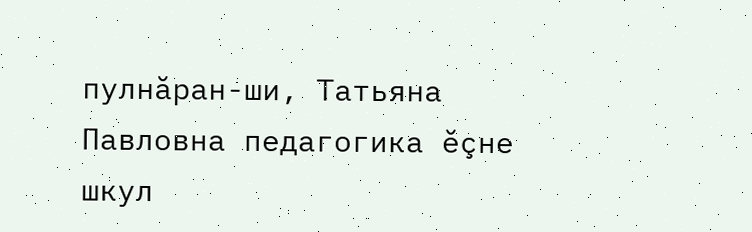пулнăран-ши, Татьяна Павловна педагогика ĕçне шкул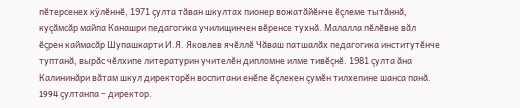пĕтерсенех кÿлĕннĕ, 1971 çулта тăван шкултах пионер вожатăйĕнче ĕçлеме тытăннă, куçăмсăр майпа Канашри педагогика училищинчен вĕренсе тухнă. Малалла пĕлĕвне вăл ĕçрен каймасăр Шупашкарти И.Я. Яковлев ячĕллĕ Чăваш патшалăх педагогика институтĕнче туптанă, вырăс чĕлхипе литературин учителĕн дипломне илме тивĕçнĕ. 1981 çулта ăна Калининăри вăтам шкул директорĕн воспитани енĕпе ĕçлекен çумĕн тилхепине шанса панă. 1994 çултанпа – директор.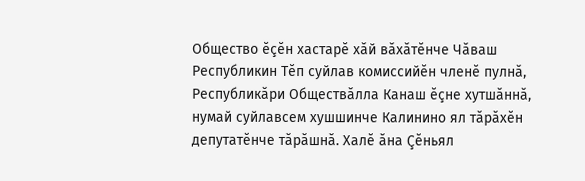Общество ĕçĕн хастарĕ хăй вăхăтĕнче Чăваш Республикин Тĕп суйлав комиссийĕн членĕ пулнă, Республикăри Обществăлла Канаш ĕçне хутшăннă, нумай суйлавсем хушшинче Калинино ял тăрăхĕн депутатĕнче тăрăшнă. Халĕ ăна Çĕньял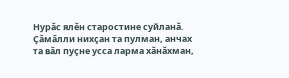Нурăс ялĕн старостине суйланă. Çăмăлли нихçан та пулман, анчах та вăл пуçне усса ларма хăнăхман,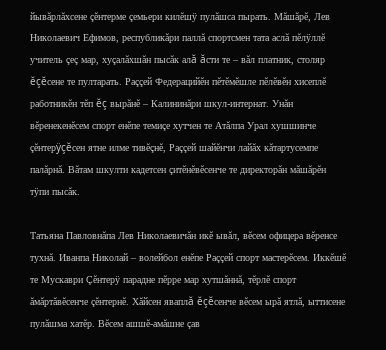йывăрлăхсене çĕнтерме çемьери килĕшÿ пулăшса пырать. Мăшăрĕ, Лев Николаевич Ефимов, республикăри паллă спортсмен тата аслă пĕлÿллĕ учитель çеç мар, хуçалăхшăн пысăк алă ăсти те – вăл платник, столяр ĕçĕсене те пултарать. Раççей Федерацийĕн пĕтĕмĕшле пĕлĕвĕн хисеплĕ работникĕн тĕп ĕç вырăнĕ – Калининăри шкул-интернат. Унăн вĕренекенĕсем спорт енĕпе темиçе хутчен те Атăлпа Урал хушшинче çĕнтерÿçĕсен ятне илме тивĕçнĕ, Раççей шайĕнчи лайăх кăтартусемпе палăрнă. Вăтам шкулти кадетсен çитĕнĕвĕсенче те директорăн мăшăрĕн тÿпи пысăк.

Татьяна Павловнăпа Лев Николаевичăн икĕ ывăл, вĕсем офицера вĕренсе тухнă. Иванпа Николай – волейбол енĕпе Раççей спорт мастерĕсем. Иккĕшĕ те Мускаври Çĕнтерÿ парадне пĕрре мар хутшăннă, тĕрлĕ спорт ăмăртăвĕсенче çĕнтернĕ. Хăйсен яваплă ĕçĕсенче вĕсем ырă ятлă, ыттисене пулăшма хатĕр. Вĕсем ашшĕ-амăшне çав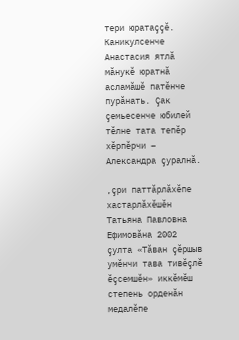тери юратаççĕ. Каникулсенче Анастасия ятлă мăнукĕ юратнă асламăшĕ патĕнче пурăнать. Çак çемьесенче юбилей тĕлне тата тепĕр хĕрпĕрчи – Александра çуралнă.

,çри паттăрлăхĕпе хастарлăхĕшĕн Татьяна Павловна Ефимовăна 2002 çулта «Тăван çĕршыв умĕнчи тава тивĕçлĕ ĕçсемшĕн» иккĕмĕш степень орденăн медалĕпе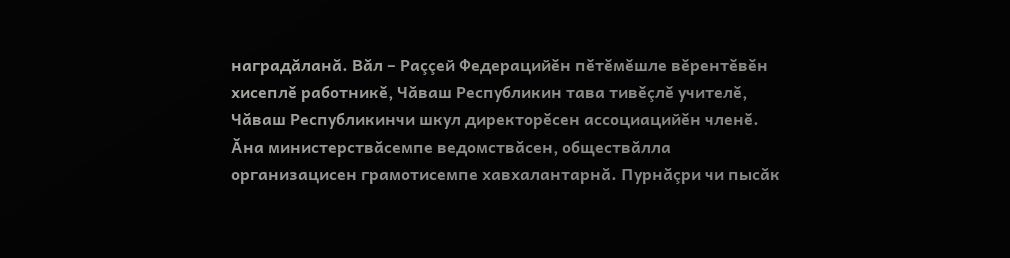наградăланă. Вăл – Раççей Федерацийĕн пĕтĕмĕшле вĕрентĕвĕн хисеплĕ работникĕ, Чăваш Республикин тава тивĕçлĕ учителĕ, Чăваш Республикинчи шкул директорĕсен ассоциацийĕн членĕ. Ăна министерствăсемпе ведомствăсен, обществăлла организацисен грамотисемпе хавхалантарнă. Пурнăçри чи пысăк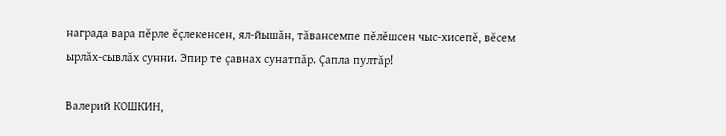награда вара пĕрле ĕçлекенсен, ял-йышăн, тăвансемпе пĕлĕшсен чыс-хисепĕ, вĕсем ырлăх-сывлăх сунни. Эпир те çавнах сунатпăр. Çапла пултăр!

Валерий КОШКИН,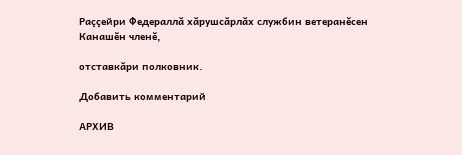Раççейри Федераллă хăрушсăрлăх службин ветеранĕсен Канашĕн членĕ,

отставкăри полковник.

Добавить комментарий

АРХИВ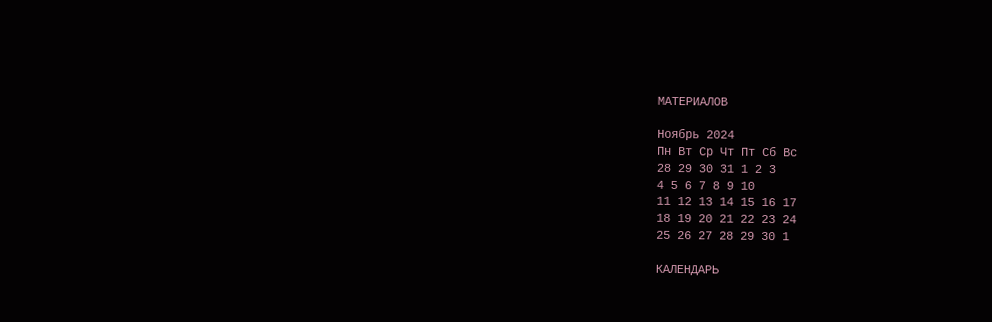МАТЕРИАЛОВ

Ноябрь 2024
Пн Вт Ср Чт Пт Сб Вс
28 29 30 31 1 2 3
4 5 6 7 8 9 10
11 12 13 14 15 16 17
18 19 20 21 22 23 24
25 26 27 28 29 30 1

КАЛЕНДАРЬ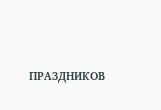ПРАЗДНИКОВ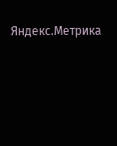Яндекс.Метрика